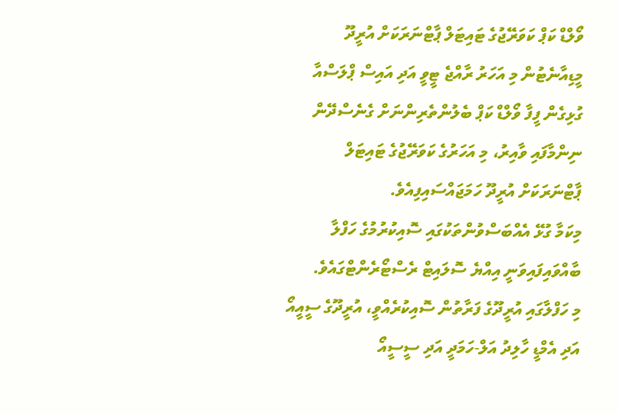ވޯލްޑް ކަޕް ކަވަރޭޖުގެ ޓައިޓަލް ޕާޓްނަރަކަށް އުރީދޫ
މީޑިއާނެޓުން މި އަހަރު ރާއްޖެ ޓީވީ އަދި އައިސް ޕްލަސްއާ ގުޅިގެން ފީފާ ވޯލްޑް ކަޕް ބެލުންތެރިންނަށް ގެނެސްދޭން ނިންމާފައި ވާއިރު، މި އަހަރުގެ ކަވަރޭޖުގެ ޓައިޓަލް ޕާޓްނަރަކަށް އުރީދޫ ހަމަޖައްސައިފިއެވެ.
މިކަމާ ގުޅޭ އެއްބަސްވުންތަކުގައި ސޮއިކުރުމުގެ ހަފްލާ ބާއްވައިފައިވަނީ އިއްޔެ ސޮލައިޓް ރެސްޓޯރެންޓްގައެވެ.
މި ހަފްލާގައި އުރީދޫގެ ފަރާތުން ސޮއިކުރެއްވީ، އުރީދޫގެ ސީއީއޯ އަދި އެމްޑީ ހާލިދު އަލް-ހަމަދީ އަދި ސީސީއޯ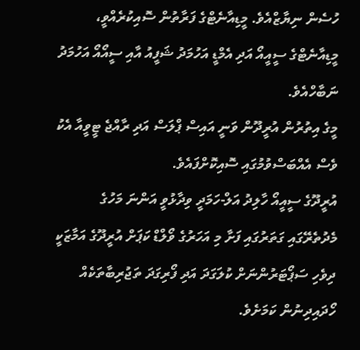ހުސެން ނިޔާޒްއެވެ. މީޑިއާނެޓްގެ ފަރާތުން ސޮއިކުރެއްވީ، މީޑިއާނެޓްގެ ސީއީއޯ އަދި އެމްޑީ އަހުމަދު ޝަފީއު އާއި ސީއޯއޯ އަހުމަދު ނަބާހްއެވެ.
މީގެ އިތުރުން އުރީދޫން ވަނީ އައިސް ޕްލަސް އަދި ރާއްޖެ ޓީވީއާ އެކު ވެސް އެއްބަސްވުމުގައި ސޮއިކޮށްފައެވެ.
އުރީދޫގެ ސީއީއޯ ހާލިދު އަލް-ހަމަދީ ވިދާޅުވީ އަންނަ މަހުގެ މެދުތެރޭގައި ގަތަރުގައި ފަށާ މި އަހަރުގެ ވޯލްޑް ކަޕަށް އުރީދޫގެ އަމާޒަކީ ދިވެހި ސަޕޯޓަރުންނަށް ކުލަގަދަ އަދި ފޯރިގަދަ ތަޖުރިބާތަކެއް ހޯދައިދިނުން ކަމަށެވެ.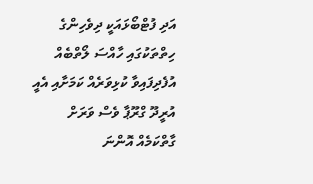އަދި ފުޓްބޯޅައަކީ ދިވެހިންގެ ހިތްތަކުގައި ހާއްސަ ލޯތްބެއް އުފެދިފައިވާ ކުޅިވަރެއް ކަމަށާއި އެއީ އުރީދޫ ގްރޫޕާ ވެސް ވަރަށް ގާތްކަމެއް އޮންނަ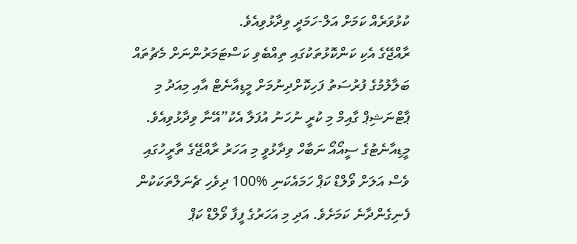ކުޅުވަރެއް ކަމަށް އަލް-ހަމަދީ ވިދާޅުވިއެވެ.
ރާއްޖޭގެ އެކި ކަންކޮޅުތަކުގައި ތިއްބެވި ކަސްޓަމަރުންނަށް މެޗުތައް ބަލާލުމުގެ ފުރުސަތު ފަހިކޮށްދިނުމަށް މީޑިއާނެޓް އާއި މިއަދު މި ޕާޓްނަޝިޕް ގާއިމް މި ކުރީ ނުހަނު އުފަލާ އެކު”އޭނާ ވިދާޅުވިއެވެ.
މީޑިއާނެޓުގެ ސީއޯއޯ ނަބާހް ވިދާޅުވީ މި އަހަރު ރާއްޖޭގެ ތާރީހުގައި ވެސް އަލަށް ވޯލްޑް ކަޕް ހަމައެކަނި %100 ދިވެހި ޗެނަލްތަކަކުން ފެނިގެންދާނެ ކަމަށެވެ. އަދި މި އަހަރުގެ ފީފާ ވޯލްޑް ކަޕް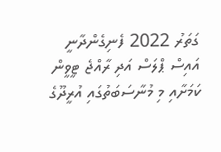ގަތަރު 2022 ފެނިގެންދާނީ އައިސް ޕްލަސް އަދި ރާއްޖެ ޓީވީން ކަމަށާއި މި މުނާސަބަތުގައި އުރީދޫގެ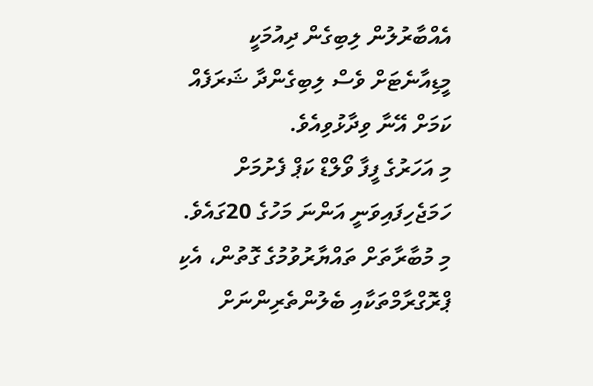އެއްބާރުލުން ލިބިގެން ދިއުމަކީ މީޑިއާނެޓަށް ވެސް ލިބިގެންދާ ޝަރަފެއް ކަމަށް އޭނާ ވިދާޅުވިއެވެ.
މި އަހަރުގެ ފީފާ ވޯލްޑް ކަޕް ފެށުމަށް ހަމަޖެހިފައިވަނީ އަންނަ މަހުގެ 20ގައެވެ. މި މުބާރާތަށް ތައްޔާރުވުމުގެ ގޮތުން، އެކި ޕްރޮގްރާމްތަކާއި ބެލުންތެރިންނަށް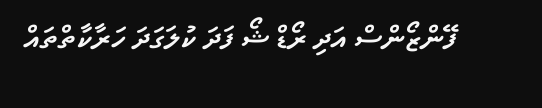ފޭންޒޯންސް އަދި ރޯޑް ޝޯ ފަދަ ކުލަގަދަ ހަރާކާތްތައް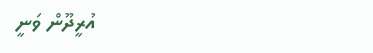އުރީދޫން ވަނީ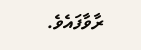ރާވާފައެވެ.